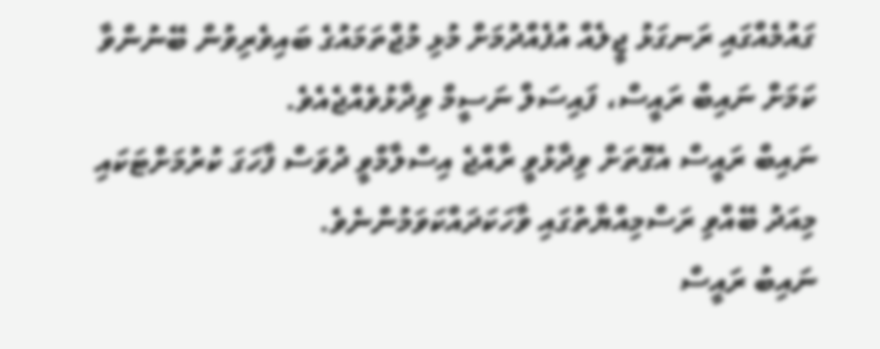ގައުމެއްގައި ރަނގަޅު ޖީލެއް އުފެއްދުމަށް މުޅި މުޖްތަމައުގެ ބައިވެރިވުން ބޭނުންވާ ކަމަށް ނައިބް ރައީސް، ފައިސަލް ނަސީމް ވިދާޅުވެއްޖެއެވެ.
ނައިބް ރައީސް އެގޮތަށް ވިދާޅުވީ ރާއްޖެ އިސްލާމްވީ ދުވަސް ފާހަގަ ކުރުމަށްޓަކައި މިއަދު ބޭއްވި ރަސްމިއްޔާތުގައި ވާހަކަދައްކަވަމުންނެވެ.
ނައިބު ރައީސް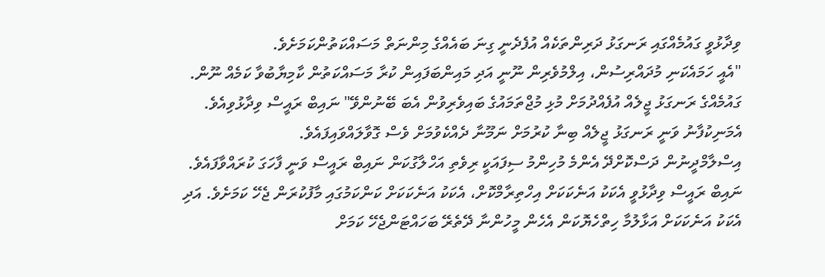ވިދާޅުވީ ގައުމެއްގައި ރަނގަޅު ދަރިންތަކެއް އުފެދެނީ ގިނަ ބައެއްގެ މިންނަތް މަސައްކަތުންކަމަށެވެ.
"އެއީ ހަމައެކަނި މުދައްރިސުން، އިލްމުވެރިން ނޫނީ އަދި މައިންބަފައިން ކުރާ މަސައްކަތުން ކާމިޔާބުވާ ކަމެއް ނޫން. ގައުމެއްގެ ރަނގަޅު ޖީލެއް އުފެއްދުމަށް މުޅި މުޖްތަމައުގެ ބައިވެރިވުން އެބަ ބޭނުންވޭ" ނައިބް ރައީސް ވިދާޅުވިއެވެ.
އެމަނިކުފާނު ވަނީ ރަނގަޅު ޖީލެއް ބިނާ ކުރުމަށް ނަމޫނާ ދެއްކެވުމަށް ވެސް ގޮވާލައްވައިފައެވެ.
އިސްލާމްދީނުން ދަސްކޮށްދޭ އެންމެ މުހިންމު ސިފައަކީ ރިވެތި އަހްލާގުކަން ނައިބް ރައީސް ވަނީ ފާހަގަ ކުރައްވާފައެވެ.
ނައިބް ރައީސް ވިދާޅުވީ އެކަކު އަނެކަކަށް އިހްތިރާމްކޮށް، އެކަކު އަނެކަކަށް ކަންކަމުގައި މާފުކުރަން ޖެހޭ ކަމަށެވެ. އަދި އެކަކު އަނެކަކަށް އަޅާލުމާ ހިތްހެޔޮކަން އެހެން މީހުންނާ ދޭތެރޭ ބަހައްޓަންޖެހޭ ކަމަށް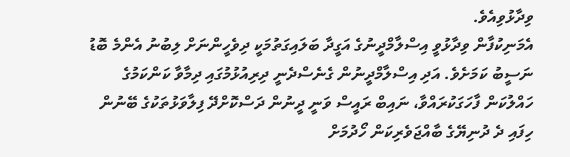ވިދާޅުވިއެވެ.
އެމަނިކުފާން ވިދާޅުވީ އިސްލާމްދީނުގެ އަގީދާ ބަލައިގަތުމަކީ ދިވެހީންނަށް ލިބުނު އެންމެ ބޮޑު ނަސީބު ކަމަށެވެ. އަދި އިސްލާމްދީނުން ގެނެސްދެނީ ދިރިއުޅުމުގައި ދިމާވާ ކަންކަމުގެ ހައްލުކަން ފާހަގަކުރައްވާ، ނައިބް ރައީސް ވަނީ ދީނުން ދަސްކޮށްދޭ ފިލާވަޅުތަކުގެ ބޭނުން ހިފައި ދެ ދުނިޔޭގެ ބާއްޖަވެރިކަން ހޯދުމަށް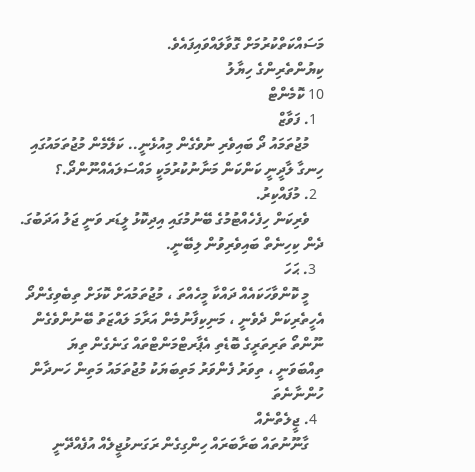މަސައްކަތްކުރުމަށް ގޮވާލައްވައިފައެވެ.
ކިޔުންތެރިންގެ ހިޔާލު
10 ކޮމެންޓް
  1. ފަވާޒް
    މުޖުތަމައު ދޯ ބައިވެރި ނުވެގެން މިއުޅެނީ.. ކަލޭމެން މުޖުތަމައުގައި ހިނގާ ލާދީނީ ކަންކަން މަނާނުކުރުމަކީ މައްސަލައެއްނޫންދޯ.؟
  2. މުފައްކިރު.
    ވެރިކަން ހިފެހެއްޓުމުގެ ބޭނުމުގައި އިދިކޮޅު ލީޑަރ ވަނީ ޖަލު އަދަބުގަ. ދެން ކިހިނެތް ބައިވެރިވުން ލިބޭނީ.
  3. ޙަހަ
    މީ ކޮންވާހަކައެއް ދައްކާ މީހެއްތަ ، މުޖުތަމުއަށް ކޮޅަށް ތިބެވިގެންދޯ އެހީތެރިކަން ދެވެނީ ، މަނިކިފާނުމެން އަރާމަ ލައްޒަތު ބޭނުންވެގެން ނޫންތޯ ތަރިތަރީގެ ބޮޑެތި އެޕާރޓްމަންޓްތައް ގަނެގެން ތިޔަ ތިއްބަވަނީ ، ތިވަރު ފެންވަރު މަތިބަޔަކު މުޖުތަމައު މަތިން ހަނދާން ހުންނާނެތަ
  4. ޖީލެތްނެއް
    ގާނޫނުތައް ބަރާބަރައް ހިންގިގެން ރަގަނޅުޖީލެއް އުފެއްދޭނީ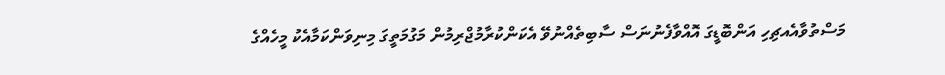މަސްތުވާއެއޗިހި އަންބޮޑީގަ އޮއްވާފެނުނަސް ސާބިތެއްނުވޭ އެކަންކުރާމުޖްރިމުން މަގުމަތީގަ މިނިވަންކަމާއެކު މީހެއްގެ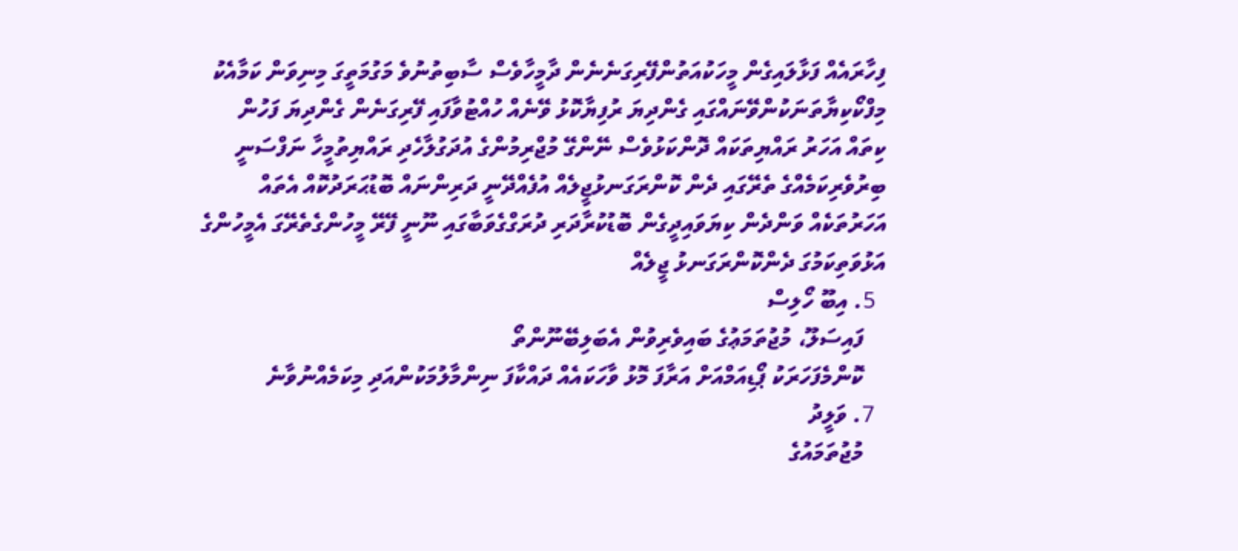ފިހާރައެއް ފަޅާލައިގެން މީހަކުއަތުންފޭރިގަނެނެން ދާމީހާވެސް ސާބިތުނުވެ މަގުމަތީގަ މިނިވަން ކަމާއެކު މިފްކޯކިޔާތަނަކުންވޭނައްގައި ގެންދިޔަ ރުފިޔާކޮޅު ވޭނެއް ހުއްޓުވާފައި ފޭރިގަނެން ގެންދިޔަ ފަހުން ކިތައް އަހަރު ރައްޔިތަކައް ދޮންކަޅުވެސް ނޭންގޭ މުޖްރިމުންގެ އުދަގުލާހެދި ރައްޔިތުމީހާ ނަފްސަނީ ބިރުވެރިކަމެއްގެ ތެރޭގައި ދެން ކޮންރަގަނޅުޖީލެއް އުފެއްދޭނީ ދަރިންނައް ބޮޑުޙަރަދުކޮއް އެތައް އަހަރުތަކެއް ވަންދެން ކިޔަވައިދީގެން ބޮޑުކުރާދަރި ދުރަގްގެވަބާގައި ނޫނީ ފޭރޭ މީހުންގެތެރޭގަ އެމީހުންގެ އަޅުވަތިކަމުގަ ދެންކޮންރަގަނޅު ޖީލެއް
  5. އިބޫ ހޯލިސް
    ފައިސަލޫ، މުޖުތަމަޢުގެ ބައިވެރިވުން އެބަލިބޭނޫންތޯ
    ކޮންމެފަހަރަކު ޕޯޑިއަމްއަށް އަރާފަ މޮޅު ވާހަކައެއް ދައްކާފަ ނިންމާލުމަކުންއަދި މިކަމެއްނުވާނެ
  7. ވަލީދު
    މުޖުތަމައުގެ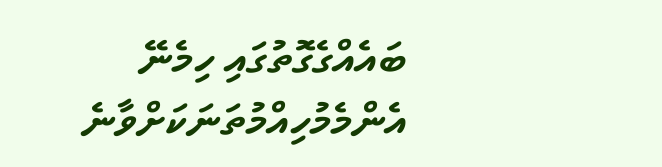ބައެއްގެގޮތުގައި ހިމެނޭ އެންމެމުހިއްމުތަނަކަށްވާނެ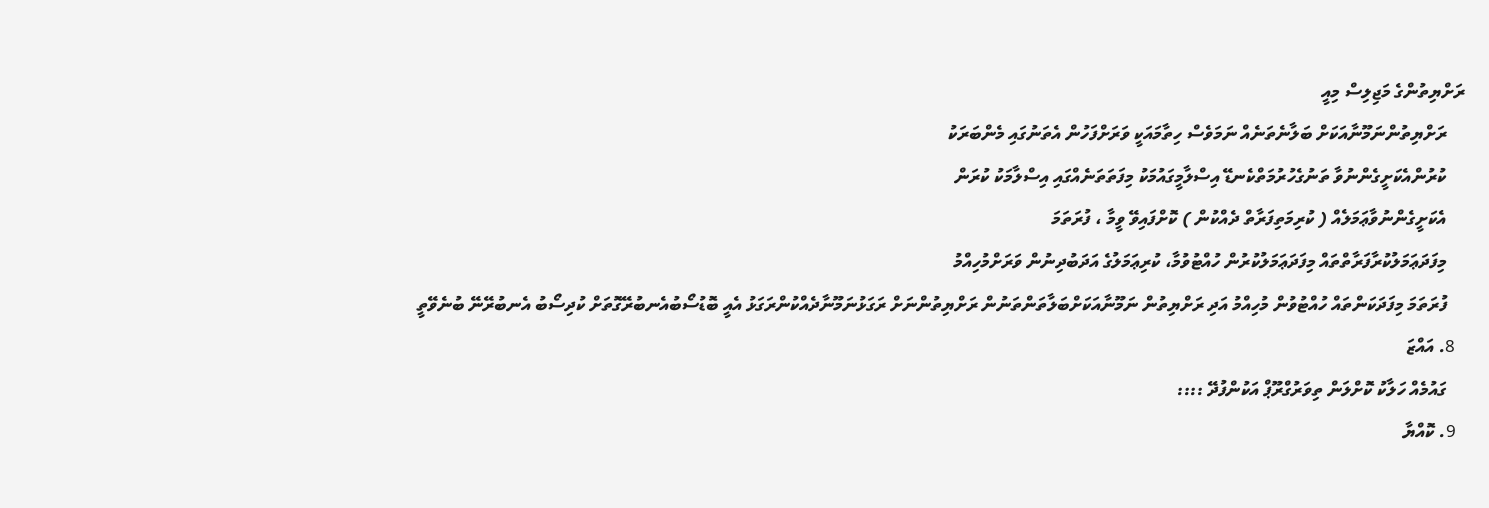ރަށްޔިތުންގެ މަޖިލިސް މިއީ
    ރަށްޔިތުންނަމޫނާއަކަށް ބަލާނެތަނެއް ނަމަވެސް ހިތާމައަކީ ވަރަށްފަހުން އެތަނުގައި މެންބަރަކު
    ކުރުންއެކަށީގެންނުވާ ތަނުގެހުރުމަތްކެނޑޭ އިސްލާމީގައުމަކު މިފަތަތަނެއްގައި އިސްލާމަކު ކުރަން
    އެކަށީގެންނުވާޢަމަލެއް ( ކުރިމަތިފަރާތް ދެއްކުން ) ކޮށްފައިވޭ ވީމާ ، ފުރަތަމަ
    މިފަދަޢަމަލުކުރާފަރާތްތައް މިފަދަޢަމަލުކުރުން ހުއްޓުވުމާ، ކުރިޢަމަލުގެ އަދަބުދިނުން ވަރަށްމުހިއްމު
    ފުރަތަމަ މިފަދަކަންތައް ހުއްޓުވުން މުހިއްމު އަދި ރަށްޔިތުން ނަމޫނާއަކަށްބަލާތަންތަނުން ރަށްޔިތުންނަށް ރަގަޅުނަމޫނާދެއްކުންރަގަޅު އެއީ ބޮޑުސޯބުއެނބުރޭގޮތަށް ކުދިސޯބު އެނބުރޭނޭ ބުނެވޭތީ
  8. އައްޒަ
    ގައުމެއް ހަލާކު ކޮށްލަން ތިވަރުގްރޫޕް އަކުންފުދޭ ::::
  9. ކޮއްޔާ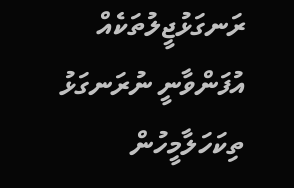ރަނގަޅުޖީލުތަކެއް އުފަންވާނީ ނުރަނގަޅު ތިކަހަލާމީހުން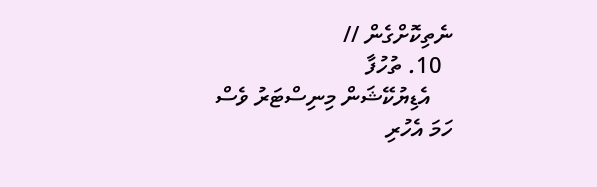ނެތިކޮށްގެން //
  10. ތުހުފާ
    އެޑިޔުކޭޝަން މިނިސްޓަރު ވެސް ހަމަ އެހުރި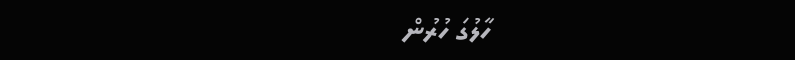ހާލުގަ ހުރުން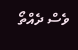ވެސް ދެއްތޯ